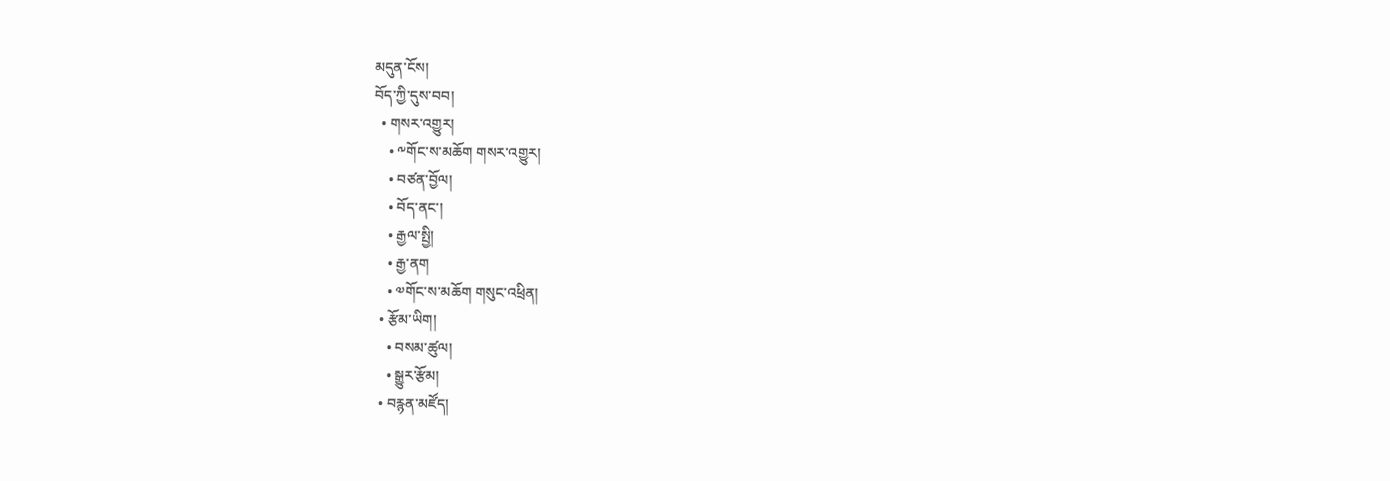མདུན་ངོས།
བོད་ཀྱི་དུས་བབ།
  • གསར་འགྱུར།
    • ༸གོང་ས་མཆོག གསར་འགྱུར།
    • བཙན་བྱོལ།
    • བོད་ནང་།
    • རྒྱལ་སྤྱི།
    • རྒྱ་ནག
    • ༧གོང་ས་མཆོག གསུང་འཕྲིན།
  • རྩོམ་ཡིག།
    • བསམ་ཚུལ།
    • སྒྱུར་རྩོམ།
  • བརྙན་མཛོད།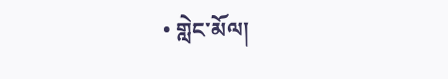• གླེང་མོལ།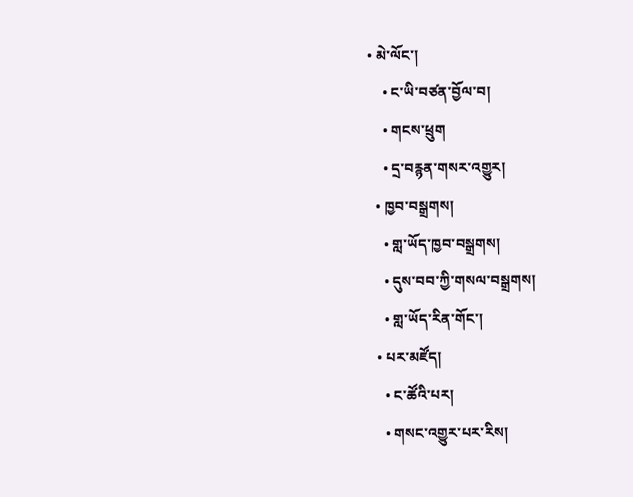• མེ་ལོང་།
    • ང་ཡི་བཙན་བྱོལ་བ།
    • གངས་ཕྲུག
    • དྲ་བརྙན་གསར་འགྱུར།
  • ཁྱབ་བསྒྲགས།
    • གླ་ཡོད་ཁྱབ་བསྒྲགས།
    • དུས་བབ་ཀྱི་གསལ་བསྒྲགས།
    • གླ་ཡོད་རིན་གོང་།
  • པར་མཛོད།
    • ང་ཚོའི་པར།
    • གསང་འགྱུར་པར་རིས།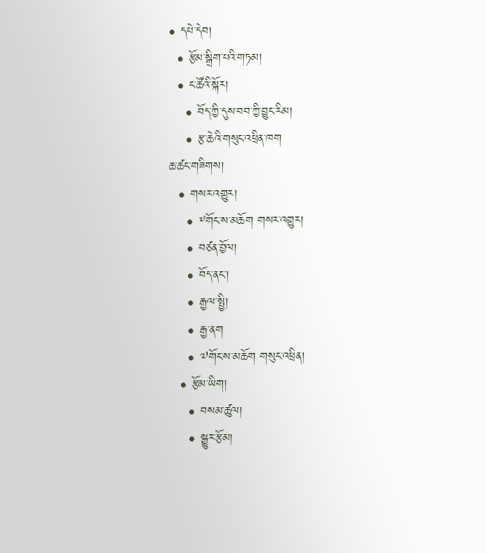• དཔེ་དེབ།
  • རྩོམ་སྒྲིག་པའི་གཏམ།
  • ང་ཚོའི་སྐོར།
    • བོད་ཀྱི་དུས་བབ་ཀྱི་བྱུང་རིམ།
    • རྩ་ཆེའི་གསུང་འཕྲིན་ཁག
ཆ་ཚང་གཟིགས།
  • གསར་འགྱུར།
    • ༸གོང་ས་མཆོག གསར་འགྱུར།
    • བཙན་བྱོལ།
    • བོད་ནང་།
    • རྒྱལ་སྤྱི།
    • རྒྱ་ནག
    • ༧གོང་ས་མཆོག གསུང་འཕྲིན།
  • རྩོམ་ཡིག།
    • བསམ་ཚུལ།
    • སྒྱུར་རྩོམ།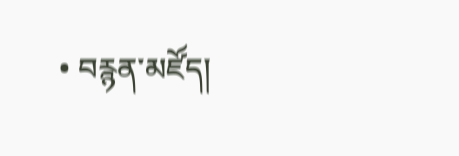• བརྙན་མཛོད།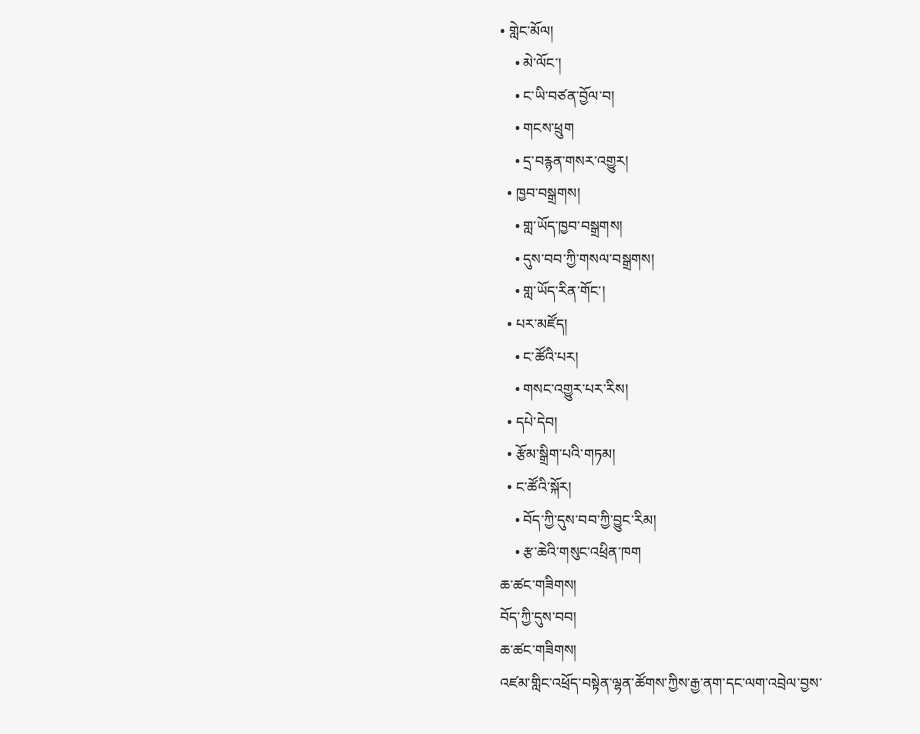• གླེང་མོལ།
    • མེ་ལོང་།
    • ང་ཡི་བཙན་བྱོལ་བ།
    • གངས་ཕྲུག
    • དྲ་བརྙན་གསར་འགྱུར།
  • ཁྱབ་བསྒྲགས།
    • གླ་ཡོད་ཁྱབ་བསྒྲགས།
    • དུས་བབ་ཀྱི་གསལ་བསྒྲགས།
    • གླ་ཡོད་རིན་གོང་།
  • པར་མཛོད།
    • ང་ཚོའི་པར།
    • གསང་འགྱུར་པར་རིས།
  • དཔེ་དེབ།
  • རྩོམ་སྒྲིག་པའི་གཏམ།
  • ང་ཚོའི་སྐོར།
    • བོད་ཀྱི་དུས་བབ་ཀྱི་བྱུང་རིམ།
    • རྩ་ཆེའི་གསུང་འཕྲིན་ཁག
ཆ་ཚང་གཟིགས།
བོད་ཀྱི་དུས་བབ།
ཆ་ཚང་གཟིགས།
འཛམ་གླིང་འཕྲོད་བསྟེན་ལྷན་ཚོགས་ཀྱིས་རྒྱ་ནག་དང་ལག་འབྲེལ་བྱས་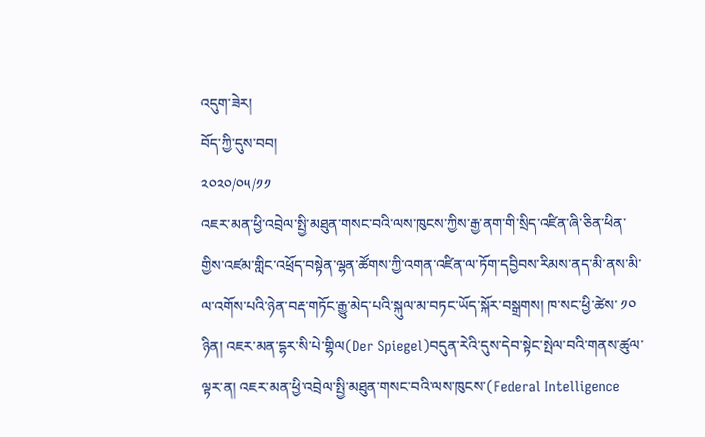འདུག་ཟེར།
བོད་ཀྱི་དུས་བབ།
༢༠༢༠/༠༥/༡༡
འཇར་མན་ཕྱི་འབྲེལ་སྤྱི་མཐུན་གསང་བའི་ལས་ཁུངས་ཀྱིས་རྒྱ་ནག་གི་སྲིད་འཛིན་ཞི་ཅིན་ཕིན་གྱིས་འཛམ་གླིང་འཕྲོད་བསྟེན་ལྷན་ཚོགས་ཀྱི་འགན་འཛིན་ལ་ཏོག་དབྱིབས་རིམས་ནད་མི་ནས་མི་ལ་འགོས་པའི་ཉེན་བརྡ་གཏོང་རྒྱུ་མེད་པའི་སྐུལ་མ་བཏང་ཡོད་སྐོར་བསྒྲགས། ཁ་སང་ཕྱི་ཚེས་ ༡༠ ཉིན། འཇར་མན་དྷར་སི་པེ་གྷིལ(Der Spiegel)བདུན་རེའི་དུས་དེབ་སྟེང་སྤེལ་བའི་གནས་ཚུལ་ལྟར་ན། འཇར་མན་ཕྱི་འབྲེལ་སྤྱི་མཐུན་གསང་བའི་ལས་ཁུངས་(Federal Intelligence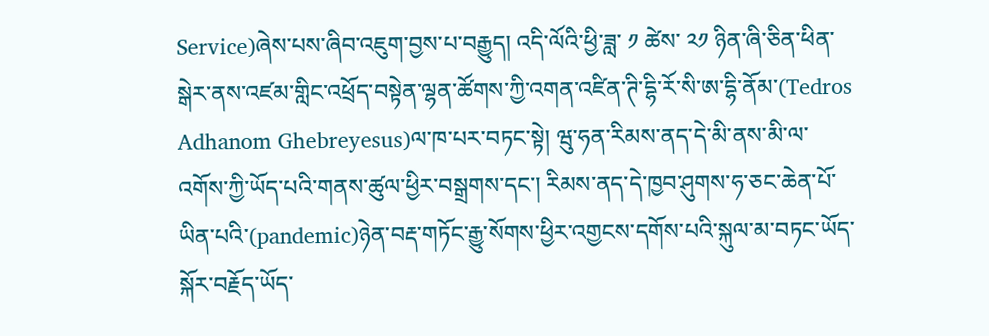Service)ཞེས་པས་ཞིབ་འཇུག་བྱས་པ་བརྒྱུད། འདི་ལོའི་ཕྱི་ཟླ་ ༡ ཚེས་ ༢༡ ཉིན་ཞི་ཅིན་ཕིན་སྒེར་ནས་འཛམ་གླིང་འཕྲོད་བསྟེན་ལྷན་ཚོགས་ཀྱི་འགན་འཛིན་ཊི་དྷི་རོ་སི་ཨ་དྷི་ནོམ་(Tedros Adhanom Ghebreyesus)ལ་ཁ་པར་བཏང་སྟེ། ཝུ་ཧན་རིམས་ནད་དེ་མི་ནས་མི་ལ་འགོས་ཀྱི་ཡོད་པའི་གནས་ཚུལ་ཕྱིར་བསྒྲགས་དང་། རིམས་ནད་དེ་ཁྱབ་ཤུགས་ཧ་ཅང་ཆེན་པོ་ཡིན་པའི་(pandemic)ཉེན་བརྡ་གཏོང་རྒྱུ་སོགས་ཕྱིར་འགྱངས་དགོས་པའི་སྐུལ་མ་བཏང་ཡོད་སྐོར་བརྗོད་ཡོད་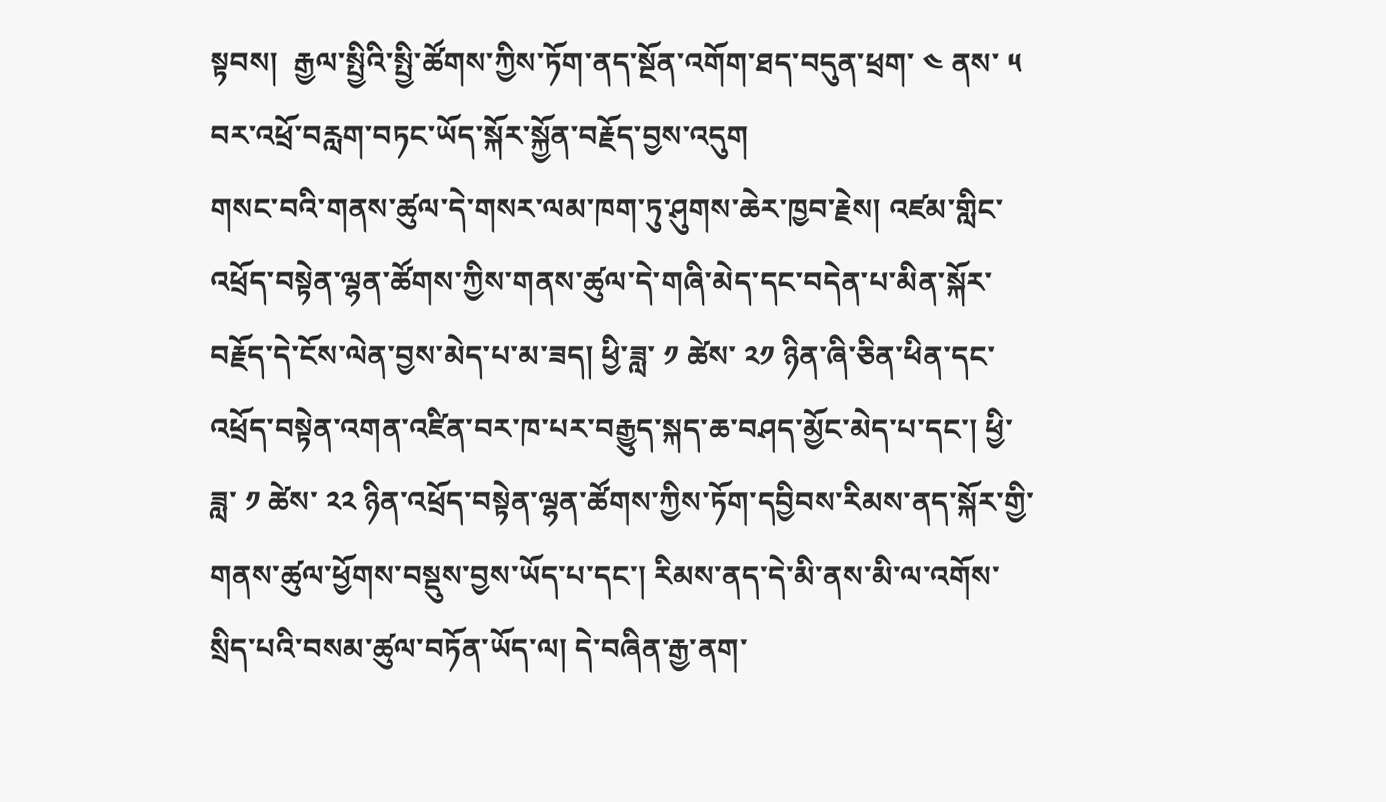སྟབས།  རྒྱལ་སྤྱིའི་སྤྱི་ཚོགས་ཀྱིས་ཏོག་ནད་སྔོན་འགོག་ཐད་བདུན་ཕྲག་ ༤ ནས་ ༥ བར་འཕྲོ་བརླག་བཏང་ཡོད་སྐོར་སྐྱོན་བརྗོད་བྱས་འདུག
གསང་བའི་གནས་ཚུལ་དེ་གསར་ལམ་ཁག་ཏུ་ཤུགས་ཆེར་ཁྱབ་རྗེས། འཛམ་གླིང་འཕྲོད་བསྟེན་ལྷན་ཚོགས་ཀྱིས་གནས་ཚུལ་དེ་གཞི་མེད་དང་བདེན་པ་མིན་སྐོར་བརྗོད་དེ་ངོས་ལེན་བྱས་མེད་པ་མ་ཟད། ཕྱི་ཟླ་ ༡ ཚེས་ ༢༡ ཉིན་ཞི་ཅིན་ཕིན་དང་འཕྲོད་བསྟེན་འགན་འཛིན་བར་ཁ་པར་བརྒྱུད་སྐད་ཆ་བཤད་མྱོང་མེད་པ་དང་། ཕྱི་ཟླ་ ༡ ཚེས་ ༢༢ ཉིན་འཕྲོད་བསྟེན་ལྷན་ཚོགས་ཀྱིས་ཏོག་དབྱིབས་རིམས་ནད་སྐོར་གྱི་གནས་ཚུལ་ཕྱོགས་བསྡུས་བྱས་ཡོད་པ་དང་། རིམས་ནད་དེ་མི་ནས་མི་ལ་འགོས་སྲིད་པའི་བསམ་ཚུལ་བཏོན་ཡོད་ལ། དེ་བཞིན་རྒྱ་ནག་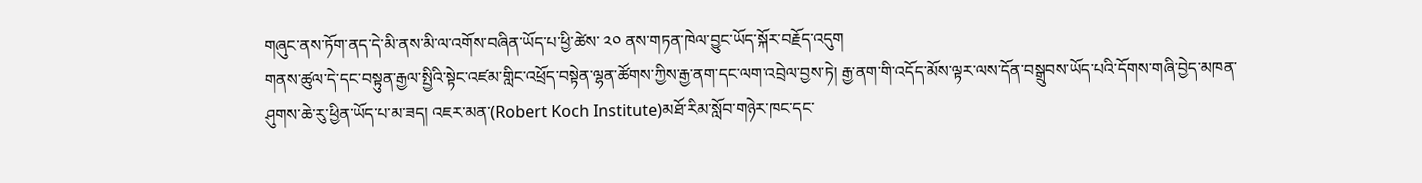གཞུང་ནས་ཏོག་ནད་དེ་མི་ནས་མི་ལ་འགོས་བཞིན་ཡོད་པ་ཕྱི་ཚེས་ ༢༠ ནས་གཏན་ཁེལ་བྱུང་ཡོད་སྐོར་བརྗོད་འདུག
གནས་ཚུལ་དེ་དང་བསྟུན་རྒྱལ་སྤྱིའི་སྟེང་འཛམ་གླིང་འཕྲོད་བསྟེན་ལྷན་ཚོགས་ཀྱིས་རྒྱ་ནག་དང་ལག་འབྲེལ་བྱས་ཏེ། རྒྱ་ནག་གི་འདོད་མོས་ལྟར་ལས་དོན་བསྒྲུབས་ཡོད་པའི་དོགས་གཞི་བྱེད་མཁན་ཤུགས་ཆེ་རུ་ཕྱིན་ཡོད་པ་མ་ཟད། འཇར་མན་(Robert Koch Institute)མཐོ་རིམ་སློབ་གཉེར་ཁང་དང་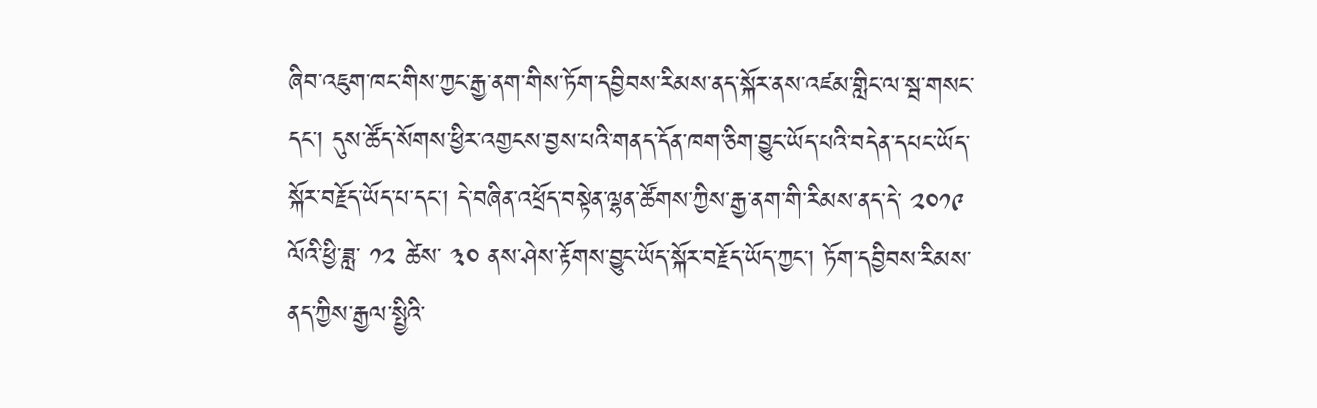ཞིབ་འཇུག་ཁང་གིས་ཀྱང་རྒྱ་ནག་གིས་ཏོག་དབྱིབས་རིམས་ནད་སྐོར་ནས་འཛམ་གླིང་ལ་སྦ་གསང་དང་། དུས་ཚོད་སོགས་ཕྱིར་འགྱངས་བྱས་པའི་གནད་དོན་ཁག་ཅིག་བྱུང་ཡོད་པའི་བདེན་དཔང་ཡོད་སྐོར་བརྗོད་ཡོད་པ་དང་། དེ་བཞིན་འཕྲོད་བསྟེན་ལྷན་ཚོགས་ཀྱིས་རྒྱ་ནག་གི་རིམས་ནད་དེ་ ༢༠༡༩ ལོའི་ཕྱི་ཟླ་ ༡༢ ཚེས་ ༣༠ ནས་ཤེས་རྟོགས་བྱུང་ཡོད་སྐོར་བརྗོད་ཡོད་ཀྱང་། ཏོག་དབྱིབས་རིམས་ནད་ཀྱིས་རྒྱལ་སྤྱིའི་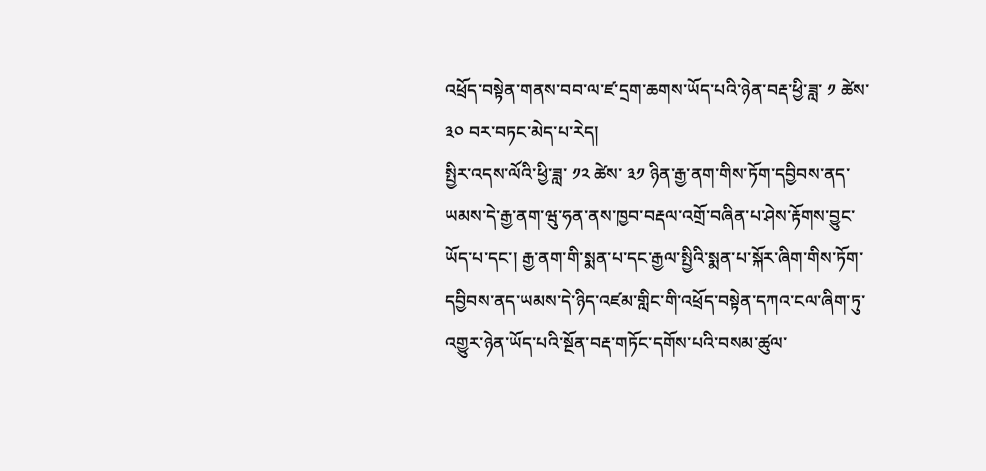འཕྲོད་བསྟེན་གནས་བབ་ལ་ཛ་དྲག་ཆགས་ཡོད་པའི་ཉེན་བརྡ་ཕྱི་ཟླ་ ༡ ཚེས་ ༣༠ བར་བཏང་མེད་པ་རེད།
སྤྱིར་འདས་ལོའི་ཕྱི་ཟླ་ ༡༢ ཚེས་ ༣༡ ཉིན་རྒྱ་ནག་གིས་ཏོག་དབྱིབས་ནད་ཡམས་དེ་རྒྱ་ནག་ཝུ་ཧན་ནས་ཁྱབ་བརྡལ་འགྲོ་བཞིན་པ་ཤེས་རྟོགས་བྱུང་ཡོད་པ་དང་། རྒྱ་ནག་གི་སྨན་པ་དང་རྒྱལ་སྤྱིའི་སྨན་པ་སྐོར་ཞིག་གིས་ཏོག་དབྱིབས་ནད་ཡམས་དེ་ཉིད་འཛམ་གླིང་གི་འཕྲོད་བསྟེན་དཀའ་ངལ་ཞིག་ཏུ་འགྱུར་ཉེན་ཡོད་པའི་སྔོན་བརྡ་གཏོང་དགོས་པའི་བསམ་ཚུལ་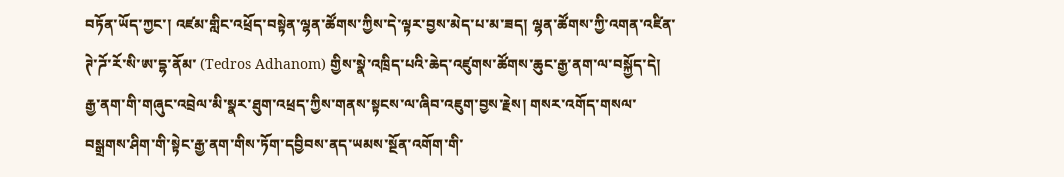བཏོན་ཡོད་ཀྱང་། འཛམ་གླིང་འཕྲོད་བསྟེན་ལྷན་ཚོགས་ཀྱིས་དེ་ལྟར་བྱས་མེད་པ་མ་ཟད། ལྷན་ཚོགས་ཀྱི་འགན་འཛིན་ཊེ་ཌོ་རོ་སི་ཨ་དྷ་ནོམ་ (Tedros Adhanom) གྱིས་སྣེ་འཁྲིད་པའི་ཆེད་འཛུགས་ཚོགས་ཆུང་རྒྱ་ནག་ལ་བསྐྱོད་དེ། རྒྱ་ནག་གི་གཞུང་འབྲེལ་མི་སྣར་ཐུག་འཕྲད་ཀྱིས་གནས་སྟངས་ལ་ཞིབ་འཇུག་བྱས་རྗེས། གསར་འགོད་གསལ་བསྒྲགས་ཤིག་གི་སྟེང་རྒྱ་ནག་གིས་ཏོག་དབྱིབས་ནད་ཡམས་སྔོན་འགོག་གི་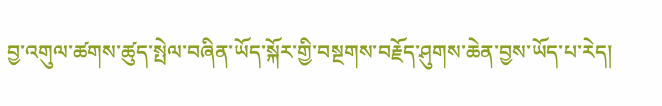བྱ་འགུལ་ཚགས་ཚུད་སྤེལ་བཞིན་ཡོད་སྐོར་གྱི་བསྔགས་བརྗོད་ཤུགས་ཆེན་བྱས་ཡོད་པ་རེད།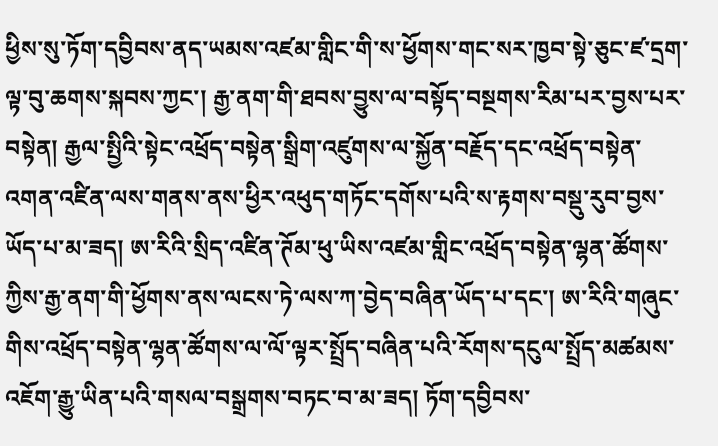ཕྱིས་སུ་ཏོག་དབྱིབས་ནད་ཡམས་འཛམ་གླིང་གི་ས་ཕྱོགས་གང་སར་ཁྱབ་སྟེ་ཅུང་ཛ་དྲག་ལྟ་བུ་ཆགས་སྐབས་ཀྱང་། རྒྱ་ནག་གི་ཐབས་བྱུས་ལ་བསྟོད་བསྔགས་རིམ་པར་བྱས་པར་བསྟེན། རྒྱལ་སྤྱིའི་སྟེང་འཕྲོད་བསྟེན་སྒྲིག་འཛུགས་ལ་སྐྱོན་བརྗོད་དང་འཕྲོད་བསྟེན་འགན་འཛིན་ལས་གནས་ནས་ཕྱིར་འཕུད་གཏོང་དགོས་པའི་ས་རྟགས་བསྡུ་རུབ་བྱས་ཡོད་པ་མ་ཟད། ཨ་རིའི་སྲིད་འཛིན་ཊོམ་ཕུ་ཡིས་འཛམ་གླིང་འཕྲོད་བསྟེན་ལྷན་ཚོགས་ཀྱིས་རྒྱ་ནག་གི་ཕྱོགས་ནས་ལངས་ཏེ་ལས་ཀ་བྱེད་བཞིན་ཡོད་པ་དང་། ཨ་རིའི་གཞུང་གིས་འཕྲོད་བསྟེན་ལྷན་ཚོགས་ལ་ལོ་ལྟར་སྤྲོད་བཞིན་པའི་རོགས་དངུལ་སྤྲོད་མཚམས་འཇོག་རྒྱུ་ཡིན་པའི་གསལ་བསྒྲགས་བཏང་བ་མ་ཟད། ཏོག་དབྱིབས་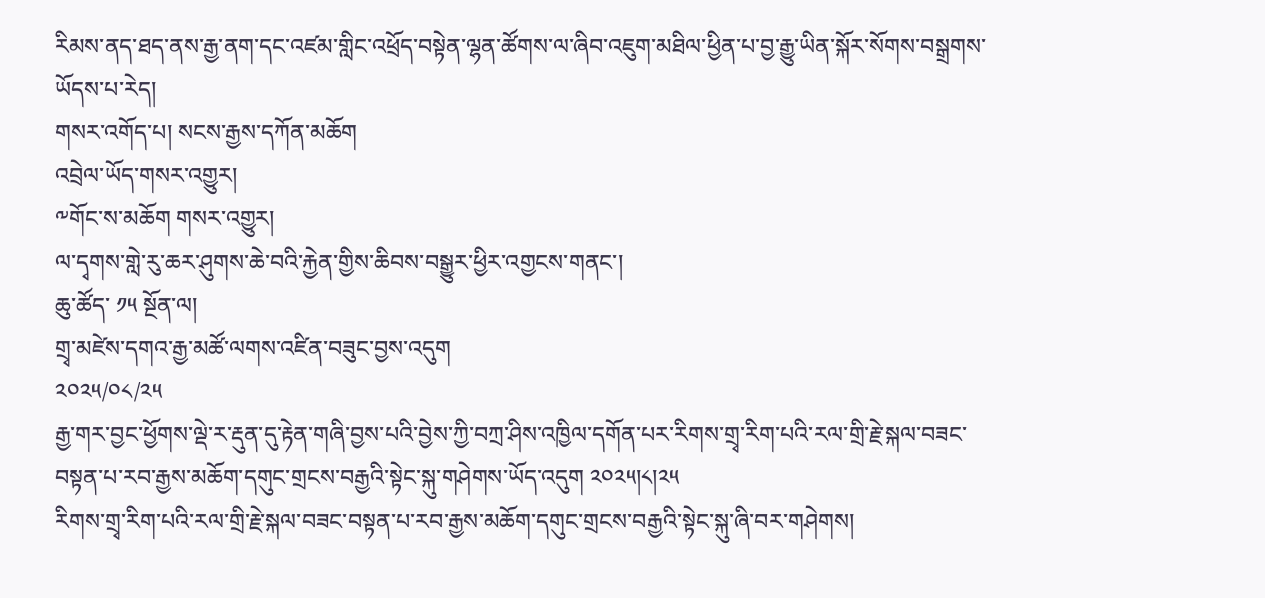རིམས་ནད་ཐད་ནས་རྒྱ་ནག་དང་འཛམ་གླིང་འཕྲོད་བསྟེན་ལྷན་ཚོགས་ལ་ཞིབ་འཇུག་མཐིལ་ཕྱིན་པ་བྱ་རྒྱུ་ཡིན་སྐོར་སོགས་བསྒྲགས་ཡོདས་པ་རེད།
གསར་འགོད་པ། སངས་རྒྱས་དཀོན་མཆོག
འབྲེལ་ཡོད་གསར་འགྱུར།
༸གོང་ས་མཆོག གསར་འགྱུར།
ལ་དྭགས་གླེ་རུ་ཆར་ཤུགས་ཆེ་བའི་རྐྱེན་གྱིས་ཆིབས་བསྒྱུར་ཕྱིར་འགྱངས་གནང་།
ཆུ་ཚོད་ ༡༥ སྔོན་ལ།
གྲྭ་མཛེས་དགའ་རྒྱ་མཚོ་ལགས་འཛིན་བཟུང་བྱས་འདུག
༢༠༢༥/༠༨/༢༥
རྒྱ་གར་བྱང་ཕྱོགས་ལྡེ་ར་རྡུན་དུ་རྟེན་གཞི་བྱས་པའི་བྱེས་ཀྱི་བཀྲ་ཤིས་འཁྱིལ་དགོན་པར་རིགས་གྲྭ་རིག་པའི་རལ་གྲི་རྗེ་སྐལ་བཟང་བསྟན་པ་རབ་རྒྱས་མཆོག་དགུང་གྲངས་བརྒྱའི་སྟེང་སྐུ་གཤེགས་ཡོད་འདུག ༢༠༢༥།༨།༢༥
རིགས་གྲྭ་རིག་པའི་རལ་གྲི་རྗེ་སྐལ་བཟང་བསྟན་པ་རབ་རྒྱས་མཆོག་དགུང་གྲངས་བརྒྱའི་སྟེང་སྐུ་ཞི་བར་གཤེགས།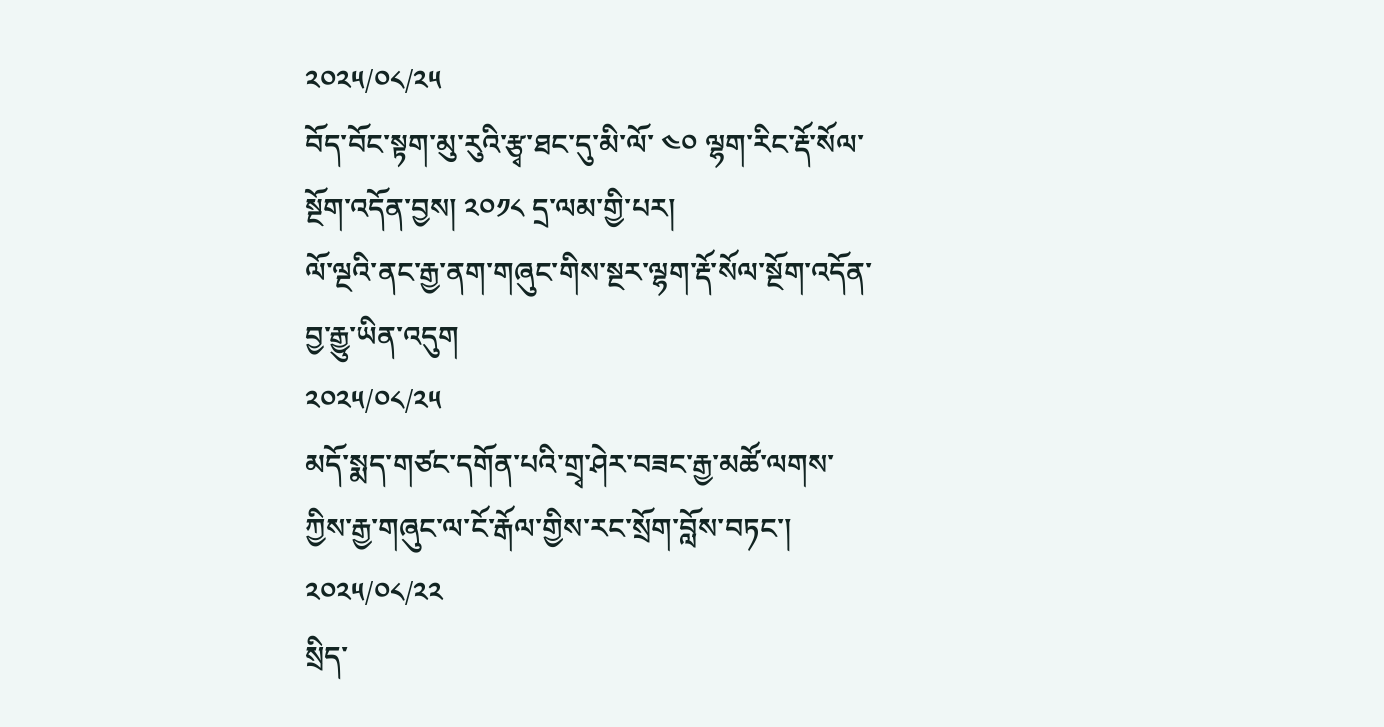༢༠༢༥/༠༨/༢༥
བོད་བོང་སྟག་མུ་རུའི་རྩྭ་ཐང་དུ་མི་ལོ་ ༤༠ ལྷག་རིང་རྡོ་སོལ་སྔོག་འདོན་བྱས། ༢༠༡༨ དྲ་ལམ་གྱི་པར།
ལོ་ལྔའི་ནང་རྒྱ་ནག་གཞུང་གིས་སྔར་ལྷག་རྡོ་སོལ་སྔོག་འདོན་བྱ་རྒྱུ་ཡིན་འདུག
༢༠༢༥/༠༨/༢༥
མདོ་སྨད་གཙང་དགོན་པའི་གྲྭ་ཤེར་བཟང་རྒྱ་མཚོ་ལགས་ཀྱིས་རྒྱ་གཞུང་ལ་ངོ་རྒོལ་གྱིས་རང་སྲོག་བློས་བཏང་།
༢༠༢༥/༠༨/༢༢
སྲིད་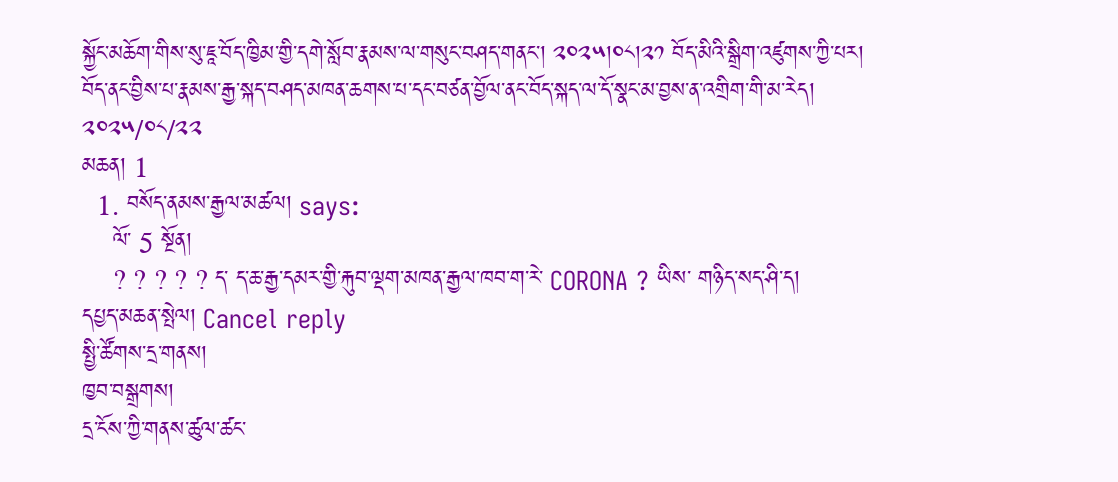སྐྱོང་མཆོག་གིས་སུ་ཇཱ་བོད་ཁྱིམ་གྱི་དགེ་སློབ་རྣམས་ལ་གསུང་བཤད་གནང་། ༢༠༢༥།༠༨།༢༡ བོད་མིའི་སྒྲིག་འཛུགས་ཀྱི་པར།
བོད་ནང་བྱིས་པ་རྣམས་རྒྱ་སྐད་བཤད་མཁན་ཆགས་པ་དང་བཙན་བྱོལ་ནང་བོད་སྐད་ལ་དོ་སྣང་མ་བྱས་ན་འགྲིག་གི་མ་རེད།
༢༠༢༥/༠༨/༢༢
མཆན། 1
  1. བསོད་ནམས་རྒྱལ་མཚལ། says:
    ལོ་ 5 སྔོན།
    ? ? ? ? ? ད་ ད་ཆ་རྒྱ་དམར་གྱི་རྐུབ་ལྡག་མཁན་རྒྱལ་ཁབ་ག་རེ་ CORONA ? ཡིས་ གཉིད་སད་ཤི་ད།
དཔྱད་མཆན་སྤེལ། Cancel reply
སྤྱི་ཚོགས་དྲ་གནས།
ཁྱབ་བསྒྲགས།
དྲ་ངོས་ཀྱི་གནས་ཚུལ་ཚང་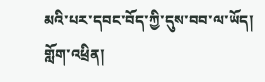མའི་པར་དབང་བོད་ཀྱི་དུས་བབ་ལ་ཡོད།
གློག་འཕྲིན།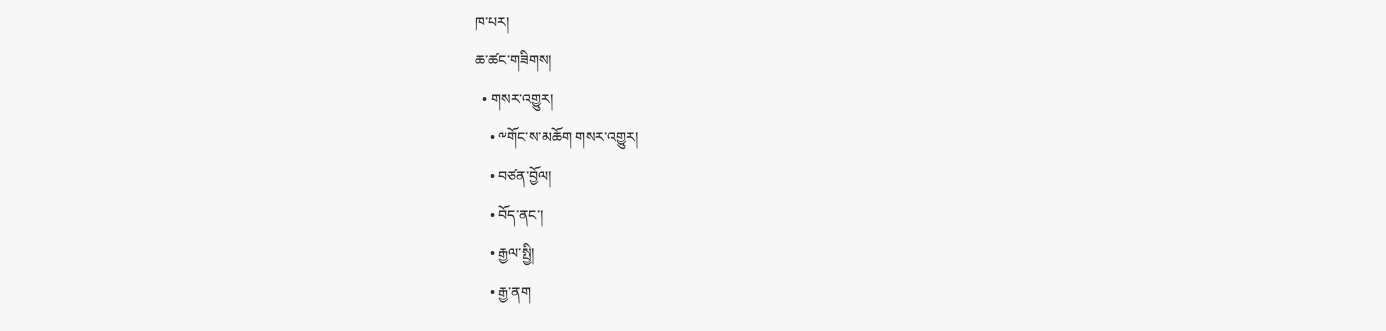ཁ་པར།
ཆ་ཚང་གཟིགས།
  • གསར་འགྱུར།
    • ༸གོང་ས་མཆོག གསར་འགྱུར།
    • བཙན་བྱོལ།
    • བོད་ནང་།
    • རྒྱལ་སྤྱི།
    • རྒྱ་ནག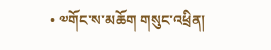• ༧གོང་ས་མཆོག གསུང་འཕྲིན།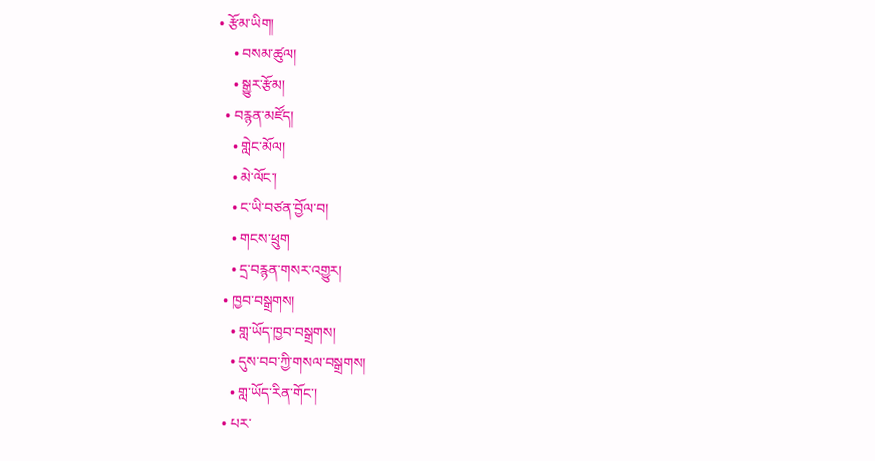• རྩོམ་ཡིག།
    • བསམ་ཚུལ།
    • སྒྱུར་རྩོམ།
  • བརྙན་མཛོད།
    • གླེང་མོལ།
    • མེ་ལོང་།
    • ང་ཡི་བཙན་བྱོལ་བ།
    • གངས་ཕྲུག
    • དྲ་བརྙན་གསར་འགྱུར།
  • ཁྱབ་བསྒྲགས།
    • གླ་ཡོད་ཁྱབ་བསྒྲགས།
    • དུས་བབ་ཀྱི་གསལ་བསྒྲགས།
    • གླ་ཡོད་རིན་གོང་།
  • པར་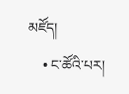མཛོད།
    • ང་ཚོའི་པར།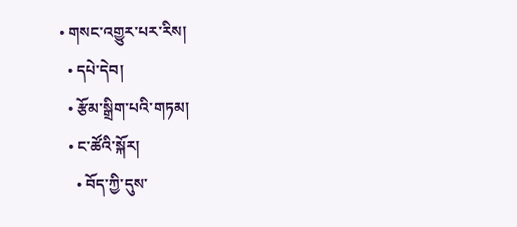• གསང་འགྱུར་པར་རིས།
  • དཔེ་དེབ།
  • རྩོམ་སྒྲིག་པའི་གཏམ།
  • ང་ཚོའི་སྐོར།
    • བོད་ཀྱི་དུས་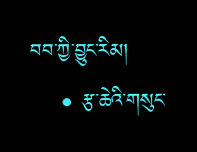བབ་ཀྱི་བྱུང་རིམ།
    • རྩ་ཆེའི་གསུང་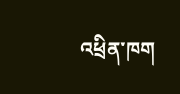འཕྲིན་ཁག